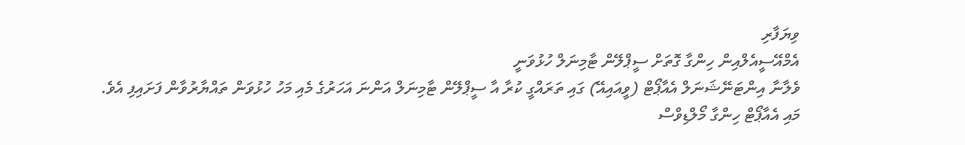ވިޔަފާރި
އެމްއޭސީއެލްއިން ހިންގާ ގޮތަށް ސީޕްލޭން ޓާމިނަލް ހުޅުވަނީ
ވެލާނާ އިންޓަނޭޝަނަލް އެއާޕޯޓް (ވީއައިއޭ) ގައި ތަރައްގީ ކުރާ އާ ސީޕްލޭން ޓާމިނަލް އަންނަ އަހަރުގެ މެއި މަހު ހުޅުވަން ތައްޔާރުވާން ފަށައިފި އެވެ.
މައި އެއާޕޯޓް ހިންގާ މޯލްޑިވްސް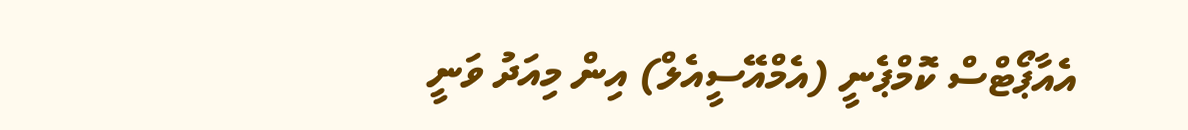އެއާޕޯޓްސް ކޮމްޕެނީ (އެމްއޭސީއެލް) އިން މިއަދު ވަނީ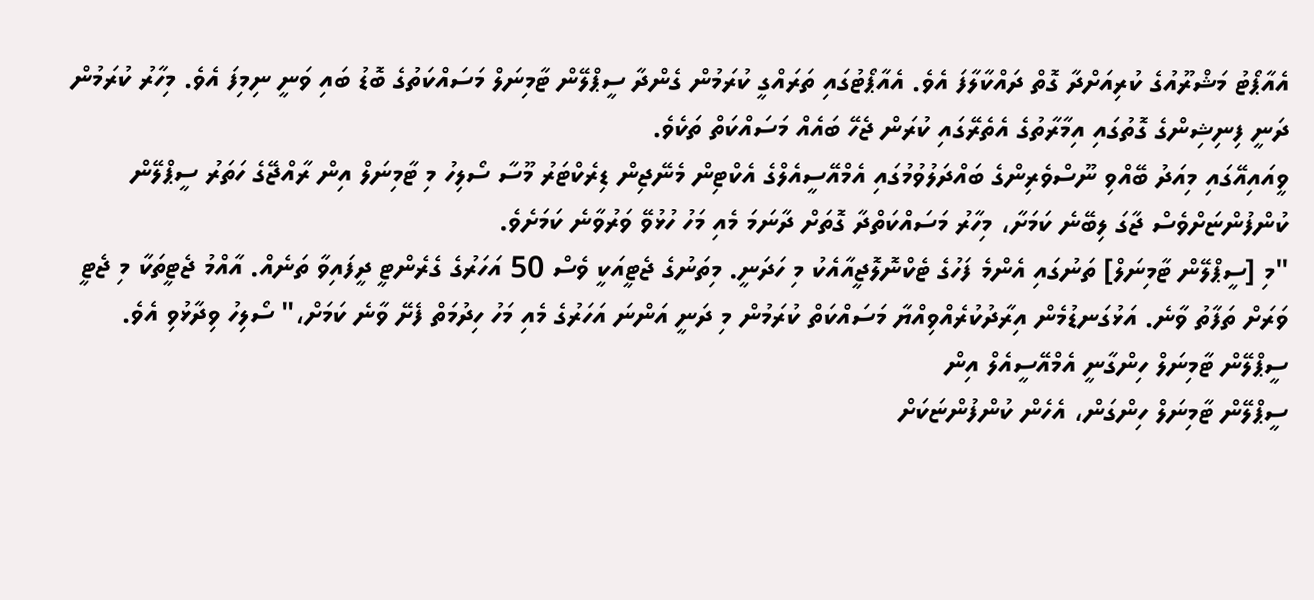އެއާޕޯޓު މަޝްރޫއުގެ ކުރިއަށްދާ ގޮތް ދައްކާލާފަ އެވެ. އެއާޕޯޓުގައި ތަރައްގީ ކުރަމުން ގެންދާ ސީޕްލޭން ޓާމިނަލް މަސައްކަތުގެ ބޮޑު ބައި ވަނީ ނިމިފަ އެވެ. މިހާރު ކުރަމުން ދަނީ ފިނިޝިންގެ ގޮތުގައި އިމާރާތުގެ އެތެރޭގައި ކުރަން ޖެހޭ ބައެއް މަސައްކަތް ތަކެވެ.
ވީއައިއޭގައި މިއަދު ބޭއްވި ނޫސްވެރިންގެ ބައްދަލުވުމުގައި އެމްއޭސީއެލްގެ އެކްޓިން މެނޭޖިން ޑިރެކްޓަރު މޫސާ ސޯލިހު މި ޓާމިނަލް އިން ރާއްޖޭގެ ހަތަރު ސީޕްލޭން ކުންފުންޏަށްވެސް ޖާގަ ލިބޭނެ ކަމަށާ، މިހާރު މަސައްކަތްދާ ގޮތަށް ދާނަމަ މެއި މަހު ހުޅުވޭ ވަރުވާނެ ކަމަށެވެ.
"މި [ސީޕްލޭން ޓާމިނަލް] ތަނުގައި އެންމެ ފަހުގެ ޓެކްނޮލޮޖީއާއެކު މި ހަދަނީ. މިތަނުގެ ޖެޓީއަކީ ވެސް 50 އަހަރުގެ ގެރެންޓީ ދީފައިވާ ތަނެއް. އާއްމު ޖެޓީތަކާ މި ޖެޓީ ވަރަށް ތަފާތު ވާނެ. އަޅުގަނޑުމެން އިރާދުކުރެއްވިއްޔާ މަސައްކަތް ކުރަމުން މި ދަނީ އަންނަ އަހަރުގެ މެއި މަހު ހިދުމަތް ފެށޭ ވާނެ ކަމަށް،" ސޯލިހު ވިދާޅުވި އެވެ.
ސީޕްލޭން ޓާމިނަލް ހިންގާނީ އެމްއޭސީއެލް އިން
ސީޕްލޭން ޓާމިނަލް ހިންގަން، އެހެން ކުންފުންޏަކަށް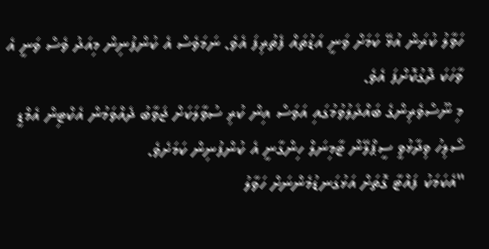ހަވާލު ކުރަން އުޅޭ ކަމަށް ވަނީ އަޑުތައް ފެތުރިފަ އެވެ. ނަމަވެސް އެ ކުންފުނިން މިއަދު ވެސް ވަނީ އެ ވާހަކަ ދޮގުކޮށްފަ އެވެ.
މި ނޫސްވެރިންގެ ބައްދަލުވުމުގައި އަވަސް އިން ކުރި ސުވާލަކަށް ޖަވާބު ދެއްވަމުން އެކްޓިން އެމްޑީ ސޯލިހު ވިދާޅުވީ ސީޕްލޭން ޓާމިނަލް ހިންގާނީ އެ ކުންފުނިން ކަމަށެވެ.
"އެކަމަކު ފައްޓާ ގޮތަށް އަޅުގަނޑުމެންނަށް ހަވާލު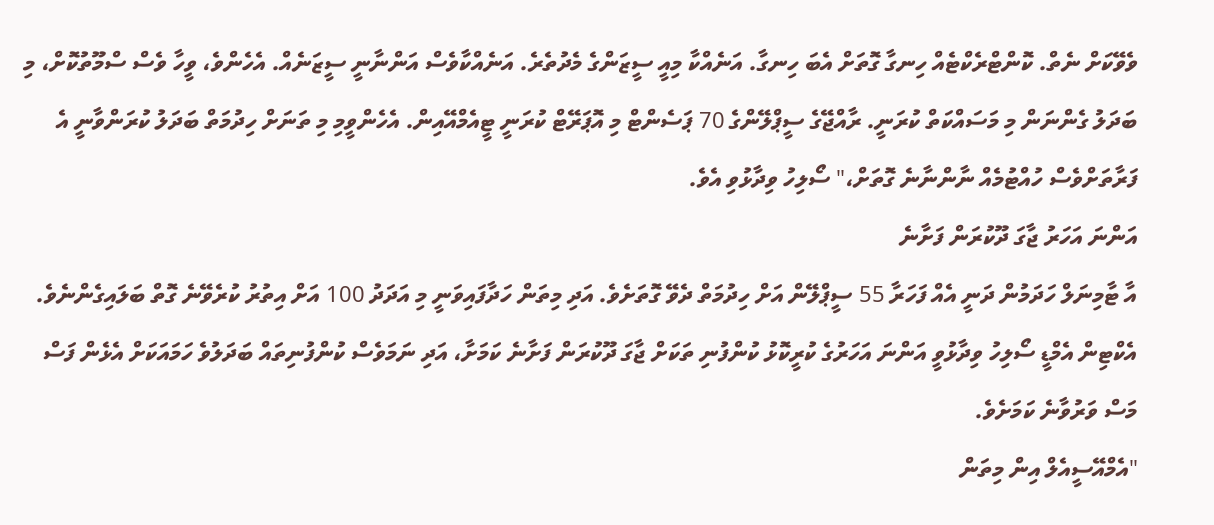ވެވޭކަށް ނެތް. ކޮންޓްރެކްޓެއް ހިނގާ ގޮތަށް އެބަ ހިނގާ. އަނެއްކާ މިއީ ސީޒަންގެ މެދުތެރެ. އަނެއްކާވެސް އަންނާނީ ސީޒަނެއް. އެހެންވެ، ވީހާ ވެސް ސްމޫތުކޮށް، މި ބަދަލު ގެންނަން މި މަސައްކަތް ކުރަނީ. ރާއްޖޭގެ ސީޕްލޭންގެ 70 ޕަސެންޓް މި އޮޕަރޭޓް ކުރަނީ ޓީއެމްއޭއިން. އެހެންވީމި މި ތަނަށް ހިދުމަތް ބަދަލު ކުރަންވާނީ އެ ފަރާތަށްވެސް ހުއްޓުމެއް ނާންނާނެ ގޮތަށް،" ސޯލިހު ވިދާޅުވި އެވެ.
އަންނަ އަހަރު ޖާގަ ދޫކުރަން ފަށާނެ
އާ ޓާމިނަލް ހަދަމުން ދަނީ އެއް ފަހަރާ 55 ސީޕްލޭން އަށް ހިދުމަތް ދެވޭ ގޮތަށެވެ. އަދި މިތަން ހަދާފައިވަނީ މި އަދަދު 100 އަށް އިތުރު ކުރެވޭނެ ގޮތް ބަލައިގެންނެވެ.
އެކްޓިން އެމްޑީ ސޯލިހު ވިދާޅުވީ އަންނަ އަހަރުގެ ކުރީކޮޅު ކުންފުނި ތަކަށް ޖާގަ ދޫކުރަން ފަށާނެ ކަމަށާ، އަދި ނަމަވެސް ކުންފުނިތައް ބަދަލުވެ ހަމައަކަށް އެޅެން ފަސް މަސް ވަރުވާނެ ކަމަށެވެ.
"އެމްއޭސީއެލް އިން މިތަން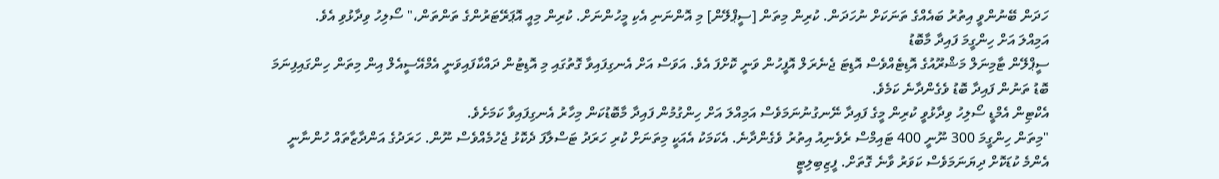ހަދަން ބޭނުންވީ އިތުރު ބައެއްގެ ތަނަކަށް ނުހަދަން. ކުރިން މިތަން [ސީޕްލޭން] މި އޮންނަނި އެކި މީހުންނަށް. ކުރިން މިއީ އޮޕަރޭޓަރުންގެ ތަންތަން،" ސޯލިހު ވިދާޅުވި އެވެ.
އަމިއްލަ އަށް ހިންގީމަ ފައިދާ މާބޮޑު
ސީޕްލޭން ޓާމިނަލް މަޝްރޫއުގެ އޮޑިޓެއްވެސް އޮޑިޓަ ޖެނެރަލް އޮފީހުން ވަނީ ކޮށްފަ އެވެ. އަވަސް އަށް އެނގިފައިވާ ގޮތުގައި މި އޮޑިޓުން ދައްކާފައިވަނީ އެމްއޭސީއެލް އިން މިތަން ހިންގައިފިނަމަ ބޮޑު ތަނުން ފައިދާ ބޮޑު ވެގެންދާނެ ކަމެވެ.
އެކްޓިން އެމްޑީ ސޯލިހު ވިދާޅުވީ ކުރިން މީގެ ފައިދާ ނޭނގުނުނަމަވެސް އަމިއްލަ އަށް ހިންގުމުން ފައިދާ މާބޮޑުކަން މިހާރު އެނގިފައިވާ ކަމަށެވެ.
"މިތަން ހިންގީމަ 300 ނޫނީ 400 ޓައިމްސް ރެވެނިއު އިތުރު ވެގެންދާނެ. އެކަމަކު އެއަކީ މިތަނަށް ކުރި ހަރަދު ޓަސްލާފަ ދެކޮޅު ޖެހުމެއްވެސް ނޫން. ހަރަދުގެ އަންދާޒާތައް ހުންނާނީ އެންމެ ކުޑަކޮށް ދިޔަނަމަވެސް ކަވަރު ވާނެ ގޮތަށް. ފީޒިބިލިޓީ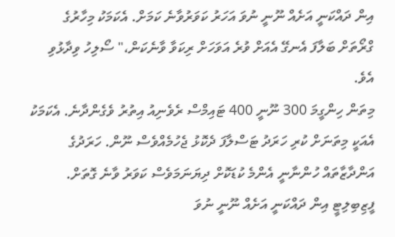އިން ދައްކަނީ އަށެއް ނޫނީ ނުވަ އަހަރު ކަވަރުވާނެ ކަމަށް. އެކަމަކު މިހާރުގެ ގްރޯތަށް ބަލާފަ އެނގޭ އެއަށް ވުރެ އަވަހަށް ރިކަވާ ވާނެކަން،" ސޯލިހު ވިދާޅުވި އެވެ.
މިތަން ހިންގީމަ 300 ނޫނީ 400 ޓައިމްސް ރެވެނިއު އިތުރު ވެގެންދާނެ. އެކަމަކު އެއަކީ މިތަނަށް ކުރި ހަރަދު ޓަސްލާފަ ދެކޮޅު ޖެހުމެއްވެސް ނޫން. ހަރަދުގެ އަންދާޒާތައް ހުންނާނީ އެންމެ ކުޑަކޮށް ދިޔަނަމަވެސް ކަވަރު ވާނެ ގޮތަށް. ފީޒިބިލިޓީ އިން ދައްކަނީ އަށެއް ނޫނީ ނުވަ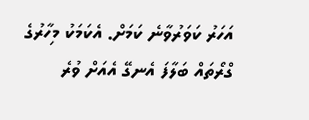އަހަރު ކަވަރުވާނެ ކަމަށް. އެކަމަކު މިހާރުގެ ގްރޯތައް ބަލާފަ އެނގޭ އެއަށް ވުރެ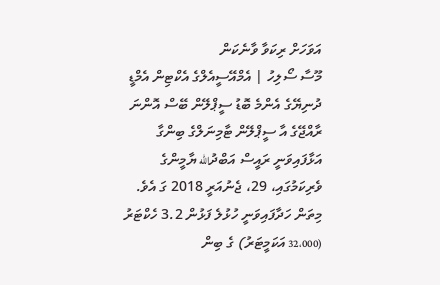އަވަހަށް ރިކަވާ ވާނެކަން
މޫސާ ސޯލިހު | އެމްއޭސީއެލްގެ އެކްޓިން އެމްޑީ
ދުނިޔޭގެ އެންމެ ބޮޑު ސީޕްލޭން ބޭސް އޮންނަ ރާއްޖޭގެ އާ ސީޕްލޭން ޓާމިނަލްގެ ބިންގާ އަޅާފައިވަނީ ރައީސް އަބްދުالله ޔާމީންގެ ވެރިކަމުގައި، 29، ޖެނުއަރީ 2018 ގަ އެވެ. މިތަން ހަދާފައިވަނީ ހުޅުލެ ފަޅުން 3.2 ހެކްޓަރު (32،000 އަކަމީޓަރު) ގެ ބިން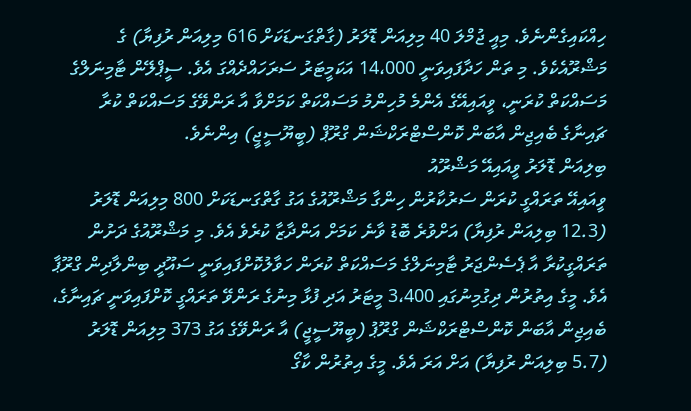ހިއްކައިގެންނެވެ. މިއީ ޖުމްލަ 40 މިލިއަން ޑޮލަރު (ގާތްގަނޑަކަށް 616 މިލިއަން ރުފިޔާ) ގެ މަޝްރޫއެކެވެ. މި ތަން ހަދާފައިވަނީ 14،000 އަކަމީޓަރު ސަރަހައްދެއްގަ އެވެ. ސީޕްލޭން ޓާމިނަލްގެ މަސައްކަތް ކުރަނީ، ވީއައިއޭގެ އެންމެ މުހިންމު މަސައްކަތް ކަމަށްވާ އާ ރަންވޭގެ މަސައްކަތް ކުރާ ޗައިނާގެ ބެއިޖިން އާބަން ކޮންސްޓްރަކްޝަން ގްރޫޕް (ބީޔޫސީޖީ) އިންނެވެ.
ބިލިއަން ޑޮލަރު ވީއައިއޭ މަޝްރޫއު
ވީއައިއޭ ތަރައްގީ ކުރަން ސަރުކާރުން ހިންގާ މަޝްރޫއުގެ އަގު ގާތްގަނޑަކަށް 800 މިލިއަން ޑޮލަރު (12.3 ބިލިއަން ރުފިޔާ) އަށްވުރެ ބޮޑު ވާނެ ކަމަށް އަންދާޒާ ކުރެވެ އެވެ. މި މަޝްރޫއުގެ ދަށުން ތަރައްގީކުރާ އާ ޕެސެންޖަރު ޓާމިނަލްގެ މަސައްކަތް ކުރަން ހަވާލުކޮށްފައިވަނީ ސައޫދީ ބިންލާދިން ގްރޫޕާ އެވެ. މީގެ އިތުރުން ދިގުމިނުގައި 3،400 މީޓަރު އަދި ފުޅާ މިނުގެ ރަންވޭ ތަރައްގީ ކޮށްފައިވަނީ ޗައިނާގެ، ބެއިޖިން އާބަން ކޮންސްޓްރަކްޝަން ގްރޫޕު (ބީޔޫސީޖީ) އާ ރަންވޭގެ އަގު 373 މިލިއަން ޑޮލަރު (5.7 ބިލިއަން ރުފިޔާ) އަށް އަރަ އެވެ. މީގެ އިތުރުން ކާގޯ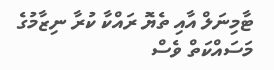ޓާމިނަލް އާއި ތެޔޮ ރައްކާ ކުރާ ނިޒާމުގެ މަސައްކަތް ވެސް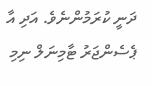ދަނީ ކުރަމުންނެވެ. އަދި އާ ޕެސެންޖަރު ޓާމިނަލް ނިމި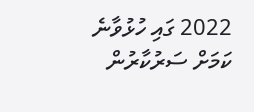2022 ގައި ހުޅުވާނެ ކަމަށް ސަރުކާރުން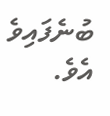ބުނެފައިވެ އެވެ.